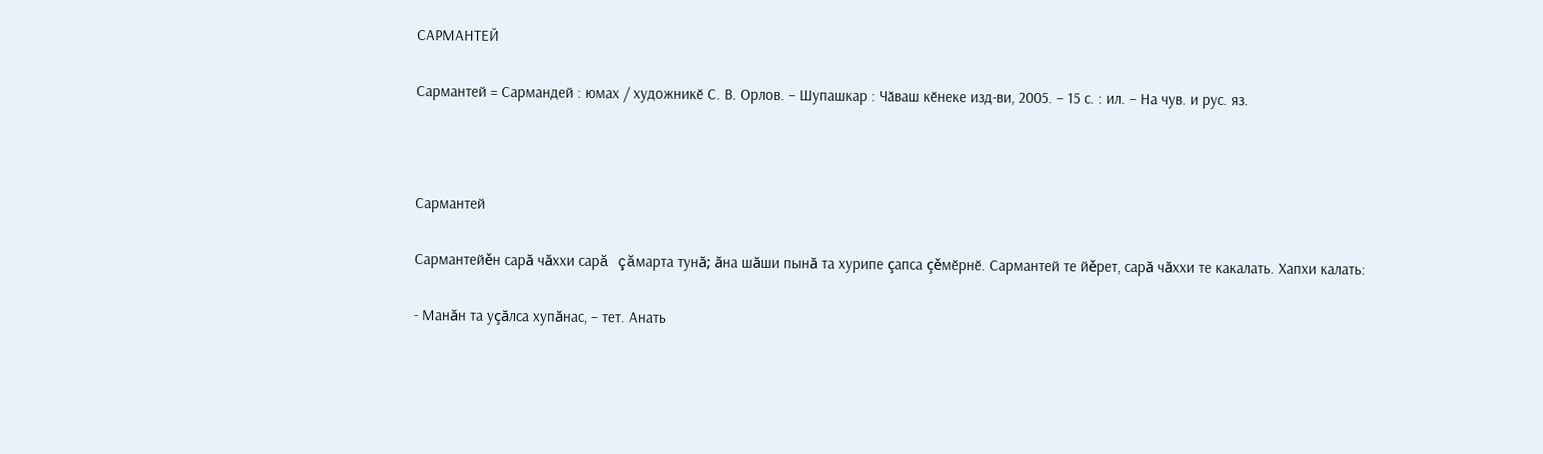САРМАНТЕЙ

Сармантей = Сармандей : юмах / художникӗ С. В. Орлов. – Шупашкар : Чӑваш кӗнеке изд-ви, 2005. – 15 с. : ил. – На чув. и рус. яз.



Сармантей

Сармантейěн сарă чăххи сарă çăмарта тунă; ăна шăши пынă та хурипе çапса çěмӗрнӗ. Сармантей те йěрет, сарă чăххи те какалать. Хапхи калать:

- Манăн та уçăлса хупăнас, – тет. Анать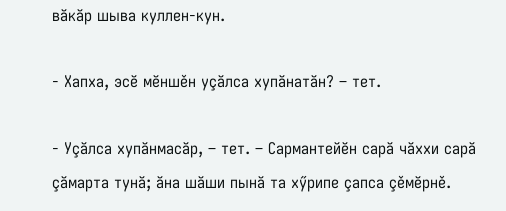вăкăр шыва куллен-кун.

- Хапха, эсӗ мӗншěн уçăлса хупăнатăн? – тет.

- Уçăлса хупăнмасăр, – тет. – Сармантейӗн сарă чăххи сарă çăмарта тунă; ăна шăши пынă та хӳрипе çапса çěмӗрнě.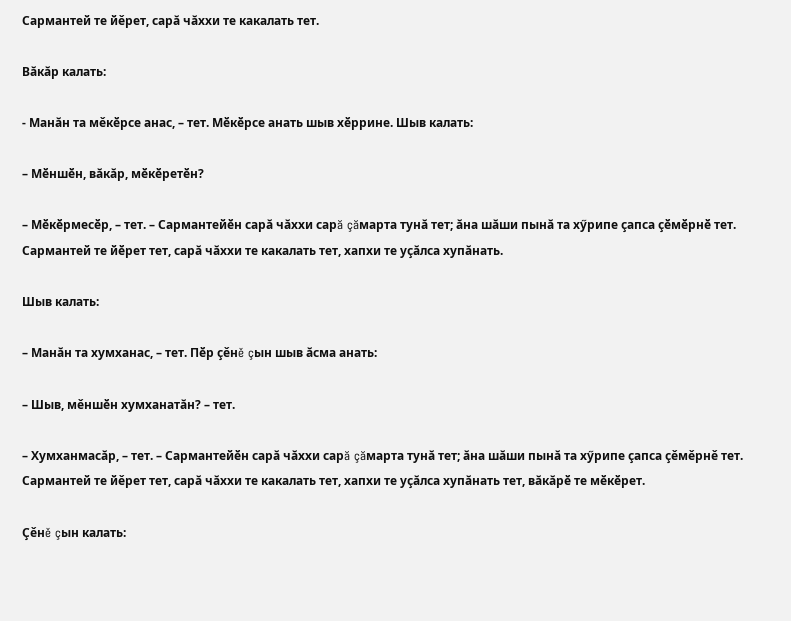Сармантей те йěрет, сарă чăххи те какалать тет.

Вăкăр калать:

- Манăн та мěкӗрсе анас, – тет. Мӗкӗрсе анать шыв хӗррине. Шыв калать:

– Мӗншӗн, вăкăр, мӗкӗретӗн?

– Мӗкӗрмесӗр, – тет. – Сармантейӗн сарă чăххи сарă çăмарта тунă тет; ăна шăши пынă та хӳрипе çапса çӗмӗрнӗ тет. Сармантей те йӗрет тет, сарă чăххи те какалать тет, хапхи те уçăлса хупăнать.

Шыв калать:

– Манăн та хумханас, – тет. Пӗр çěнě çын шыв ăсма анать:

– Шыв, мěншӗн хумханатăн? – тет.

– Хумханмасăр, – тет. – Сармантейӗн сарă чăххи сарă çăмарта тунă тет; ăна шăши пынă та хӳрипе çапса çěмěрнě тет. Сармантей те йěрет тет, сарă чăххи те какалать тет, хапхи те уçăлса хупăнать тет, вăкăрӗ те мӗкӗрет.

Çěнě çын калать: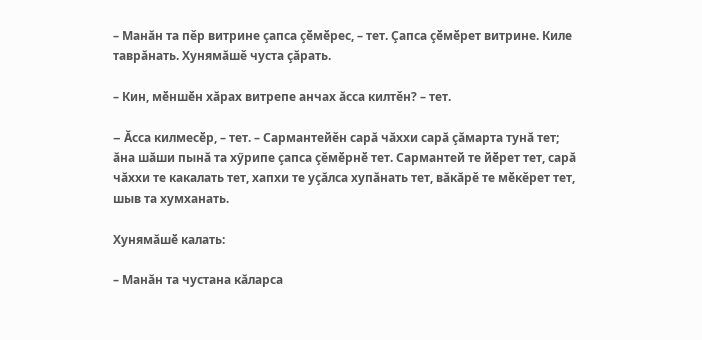– Манăн та пěр витрине çапса çӗмӗрес, – тет. Çапса çӗмӗрет витрине. Киле таврăнать. Хунямăшě чуста çăрать.

– Кин, мӗншӗн хăрах витрепе анчах ăсса килтěн? – тет.

– Ăсса килмесӗр, – тет. – Сармантейěн сарă чăххи сарă çăмарта тунă тет; ăна шăши пынă та хӳрипе çапса çěмӗрнӗ тет. Сармантей те йӗрет тет, сарă чăххи те какалать тет, хапхи те уçăлса хупăнать тет, вăкăрě те мӗкěрет тет, шыв та хумханать.

Хунямăшӗ калать:

– Манăн та чустана кăларса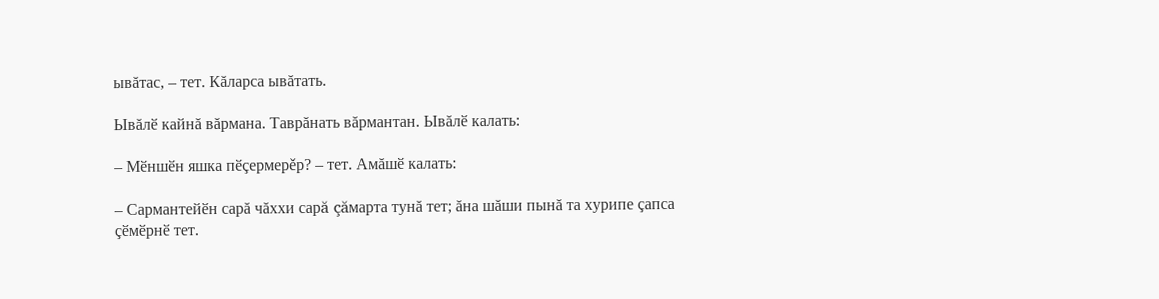ывăтас, – тет. Кăларса ывăтать.

Ывăлӗ кайнă вăрмана. Таврăнать вăрмантан. Ывăлӗ калать:

– Мӗншӗн яшка пӗçермерěр? – тет. Амăшӗ калать:

– Сармантейӗн сарă чăххи сарă çăмарта тунă тет; ăна шăши пынă та хурипе çапса çӗмӗрнӗ тет.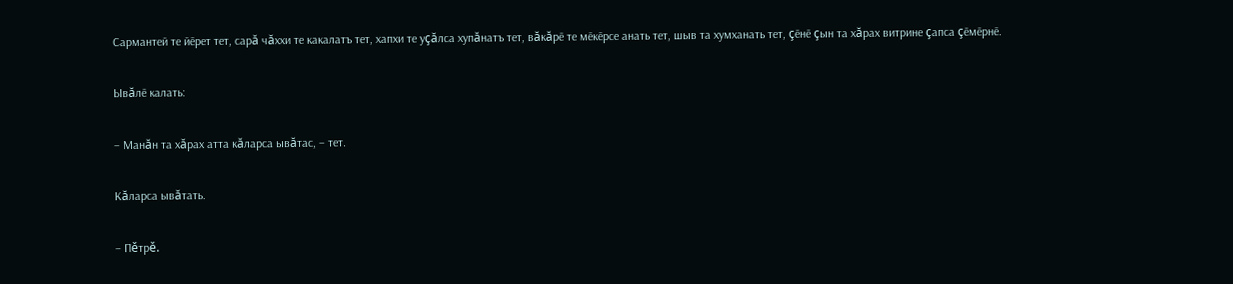Сармантей те йӗрет тет, сарă чăххи те какалатъ тет, хапхи те уçăлса хупăнатъ тет, вăкăрӗ те мӗкӗрсе анать тет, шыв та хумханать тет, çӗнӗ çын та хăрах витрине çапса çӗмӗрнӗ.

Ывăлӗ калать:

– Манăн та хăрах атта кăларса ывăтас, – тет.

Кăларса ывăтать.

– Пěтрě.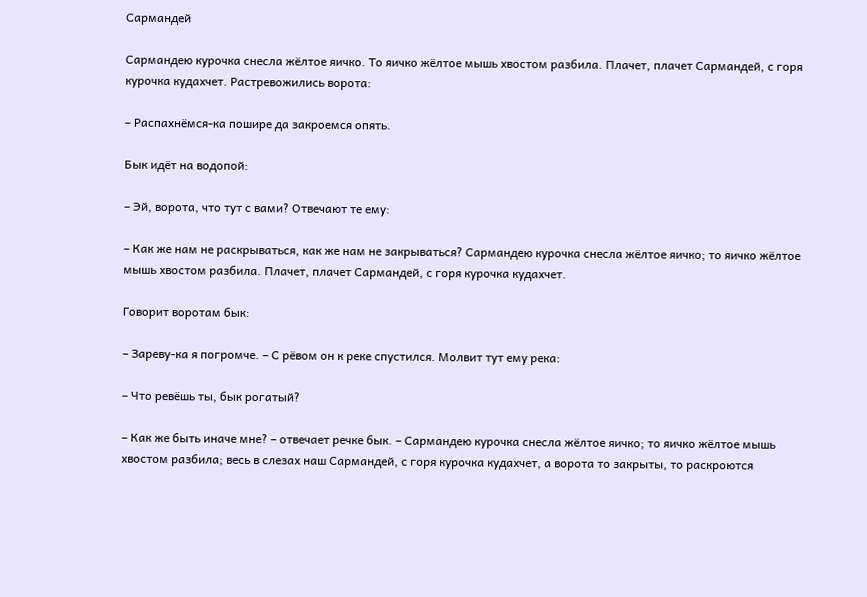Сармандей

Сармандею курочка снесла жёлтое яичко. То яичко жёлтое мышь хвостом разбила. Плачет, плачет Сармандей, с горя курочка кудахчет. Растревожились ворота:

– Распахнёмся-ка пошире да закроемся опять.

Бык идёт на водопой:

– Эй, ворота, что тут с вами? Отвечают те ему:

– Как же нам не раскрываться, как же нам не закрываться? Сармандею курочка снесла жёлтое яичко; то яичко жёлтое мышь хвостом разбила. Плачет, плачет Сармандей, с горя курочка кудахчет.

Говорит воротам бык:

– Зареву-ка я погромче. – С рёвом он к реке спустился. Молвит тут ему река:

– Что ревёшь ты, бык рогатый?

– Как же быть иначе мне? – отвечает речке бык. – Сармандею курочка снесла жёлтое яичко; то яичко жёлтое мышь хвостом разбила; весь в слезах наш Сармандей, с горя курочка кудахчет, а ворота то закрыты, то раскроются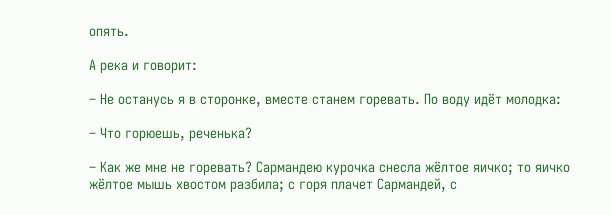опять.

А река и говорит:

– Не останусь я в сторонке, вместе станем горевать. По воду идёт молодка:

– Что горюешь, реченька?

– Как же мне не горевать? Сармандею курочка снесла жёлтое яичко; то яичко жёлтое мышь хвостом разбила; с горя плачет Сармандей, с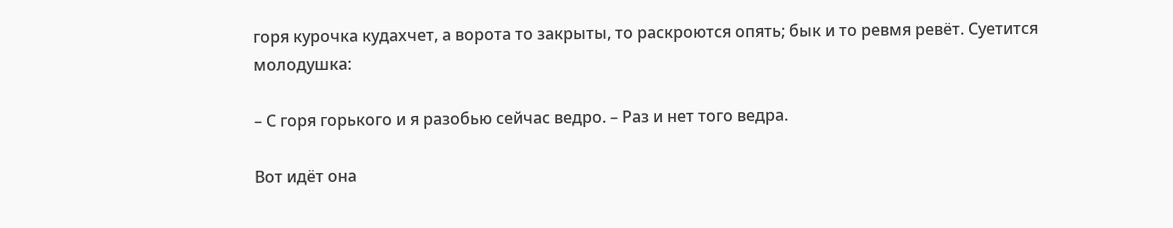горя курочка кудахчет, а ворота то закрыты, то раскроются опять; бык и то ревмя ревёт. Суетится молодушка:

– С горя горького и я разобью сейчас ведро. – Раз и нет того ведра.

Вот идёт она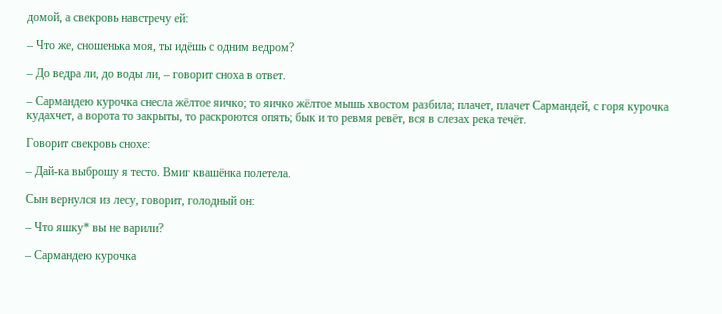домой, а свекровь навстречу ей:

– Что же, сношенька моя, ты идёшь с одним ведром?

– До ведра ли, до воды ли, – говорит сноха в ответ.

– Сармандею курочка снесла жёлтое яичко; то яичко жёлтое мышь хвостом разбила; плачет, плачет Сармандей, с горя курочка кудахчет, а ворота то закрыты, то раскроются опять; бык и то ревмя ревёт, вся в слезах река течёт.

Говорит свекровь снохе:

– Дай-ка выброшу я тесто. Вмиг квашёнка полетела.

Сын вернулся из лесу, говорит, голодный он:

– Что яшку* вы не варили?

– Сармандею курочка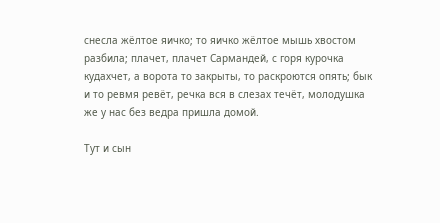снесла жёлтое яичко; то яичко жёлтое мышь хвостом разбила; плачет, плачет Сармандей, с горя курочка кудахчет, а ворота то закрыты, то раскроются опять; бык и то ревмя ревёт, речка вся в слезах течёт, молодушка же у нас без ведра пришла домой.

Тут и сын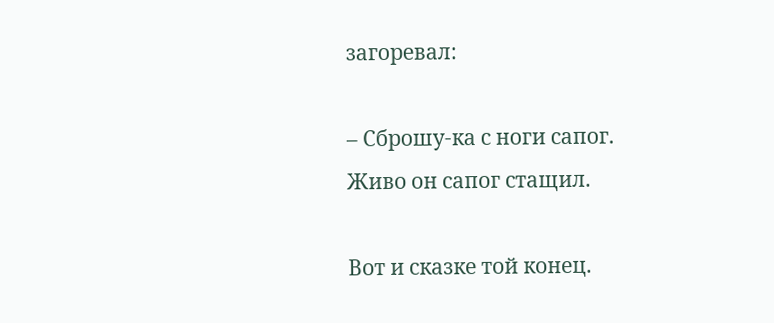загоревал:

– Сброшу-ка с ноги сапог. Живо он сапог стащил.

Вот и сказке той конец.